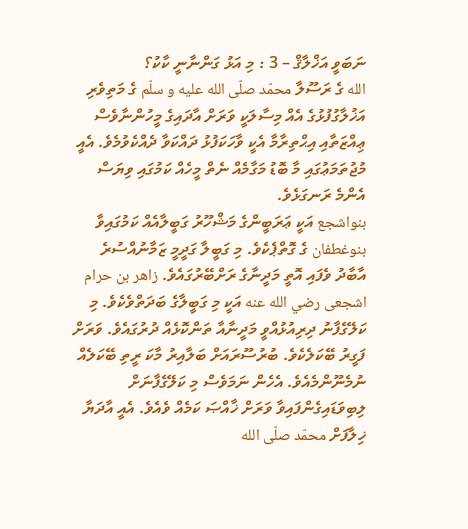ނަބަވީ އަޚްލާޤް – 3 : މި އަޅު ގަންނާނީ ކާކު؟
الله ގެ ރަސޫލާ محمّد صلّى الله عليه و سلّم ގެ މަތިވެރި އަޚުލާގުފުޅުގެ އެއް މިސާލަކީ ވަރަށް އާދައިގެ މީހުންނާވެސް ޢިއްޒަތާއި އިޙްތިރާމާ އެކީ ވާހަކަފުޅު ދައްކަވާ ދެއްކެވުމެވެ. އެއީ މުޖުތަމަޢުގައި މާ ބޮޑު މަގާމެއް ނެތް މީހެއް ކަމުގައި ވިޔަސް އެންމެ ރަނގަޅެވެ.
بنواشجع އަކީ ޢަރަބީންގެ މަޝްހޫރު ގަބީލާއެއް ކަމުގައިވާ بنوغطفان ގެ ގޮތްޕެކެވެ. މި ގަބީލާ ގަދީމީ ޒަމާނުއްސުރެ އާބާދު ވެފައި އޮތީ މަދީނާގެ ރަށްބޭރުގައެވެ. زاهر بن حرام اشجعى رضي الله عنه އަކީ މި ގަބީލާގެ ބަދަތްވެކެވެ. މި ކަލޭގެފާނު ދިރިއުޅުއްވީ މަދީނާއާ ތަންކޮޅެއް ދުރުގައެވެ. ވަރަށް ފަގީރު ބޭކަލެކެވެ. ބުރުސޫރައަށް ބަލާއިރު މާކަ ރީތި ބޭކަލެއް ނުމެނޫންމެއެވެ. އެހެން ނަމަވެސް މި ކަލޭގެފާނަށް ލިބިވަޑައިގެންފައިވާ ވަރަށް ޚާއްޞަ ކަމެއް ވެއެވެ. އެއީ އާދަޔާ ޚިލާފަށް محمّد صلّى الله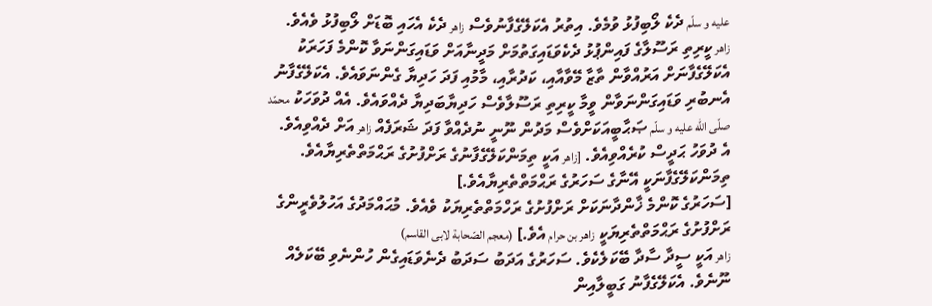عليه و سلّم ދެކެ ލޯބިފުޅު ވުމެވެ. އިތުރު އެކަލޭގެފާނުވެސް زاهر ދެކެ އެހައި ބޮޑަށް ލޯބިފުޅު ވެއެވެ.
زاهر ކީރިތި ރަސޫލާގެ ފައިންޕުޅު ދެކެވަޑައިގަތުމަށް މަދީނާއަށް ވަޑައިގަންނަވާ ކޮންމެ ފަހަރަކު އެކަލޭގެފާނަށް އަރުއްވާން ތާޒާ މޭވާއާއި، ކަދުރާއި، މާމުއި ފަދަ ހަދިޔާ ގެންނަވައެވެ. އެކަލޭގެފާނު އެނބުރި ވަޑައިގަންނަވާން ވީމާ ކީރިތި ރަސޫލާވެސް ހަދިޔާބަދިޔާ ދެއްވައެވެ. އެއް ދުވަހަކު محمّد صلّى الله عليه و سلّم ޞަޙާބީއަކަށްވެސް މަދުން ނޫނީ ނުދެއްވާ ފަދަ ޝަރަފެއް زاهر އަށް ދެއްވިއެވެ. އެ ދުވަހު ޙަދީސް ކުރެއްވިއެވެ. [زاهر އަކީ ތިމަންކަލޭގެފާނުގެ ރަށްފުށުގެ ރަޙްމަތްތެރިޔާއެވެ. ތިމަންކަލޭގެފާނަކީ އޭނާގެ ސަހަރުގެ ރަޙްމަތްތެރިޔާއެވެ.]
[ސަހަރުގެ ކޮންމެ ޚާންދާނަކަށް ރަށްފުށުގެ ރަހްމަތްތެރިޔަކު ވެއެވެ. މުޙައްމަދުގެ އަހުލުވެރީންގެ ރަށްފުށުގެ ރަޙްމަތްތެރިޔަކީ زاهر بن حرام އެވެ.] (معجم الصّحابة لابى القاسم)
زاهر އަކީ ސީދާ ސާދާ ބޭކަލެކެވެ. ސަހަރުގެ އަދަބު ސަދަބު ދެނެވަޑައިގެން ހުންނެވި ބޭކަލެއް ނޫނެވެ. އެކަލޭގެފާނު ގަބީލާއިން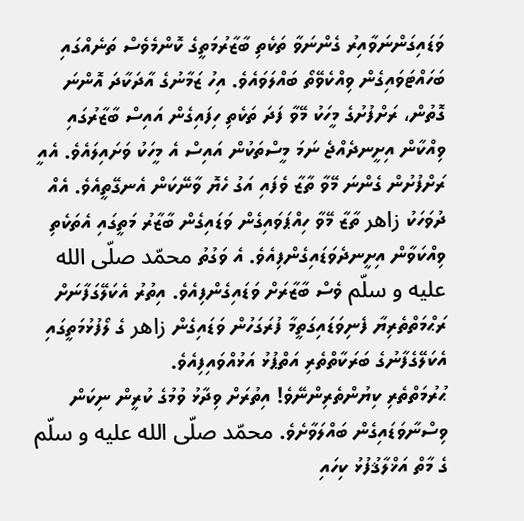ވަޑައިގަންނަވާއިރު ގެންނަވާ ތަކެތި ބާޒާރުމަތީގެ ކޮންމެވެސް ތަނެއްގައި ބަހައްޓަވައިގެން ވިއްކެވޭތޯ ބައްލަވައެވެ. އިހު ޒަމާނުގެ އާދަކާދަ އޮންނަ ގޮތުން، ރަށްފުށުގެ މީހަކު މޭވާ ފަދަ ތަކެތި ހިފައިގެން އައިސް ބާޒާރުގައި ވިއްކާން އިށީނދެއްޖެ ނަމަ މީސްތަކުން އައިސް އެ މީހަކު ވަށައިލައެވެ. އެއީ ރަށްފުށުން ގެންނަ މޭވާ ތާޒާ ވެފައި އަގު ހެޔޮ ވާނޭކަން އެނގޭތީއެވެ. އެއް ދުވަހަކު زاهر ތާޒާ މޭވާ ހިއްޕަވައިގެން ވަޑައިގެން ބާޒާރު މަތީގައި އެތަކެތި ވިއްކަވާން އިށީނދެވަޑައިގެންފިއެވެ. އެ ވަގުތު محمّد صلّى الله عليه و سلّم ވެސް ބާޒާރަށް ވަޑައިގެންފިއެވެ. އިތުރު އެކަލޭގަފާނަށް ރަޙްމަތްތެރިޔާ ފެނިވަޑައިގަތީމާ ފުރަގަހުން ވަޑައިގެން زاهر ގެ ލޯފުޅުމަތީގައި އެކަލޭގެފާނުގެ ބަރަކާތްތެރި އަތްޕުޅު އަޅުއްވައިފިއެވެ.
ޙުރުމަތްތެރި ކިޔުންތެރިންނޭވެ! އިތުރަށް ވިދާޅު ވުމުގެ ކުރީން ނިކަން ވިސްނާވަޑައިގެން ބައްލަވާށެވެ. محمّد صلّى الله عليه و سلّم ގެ މާތް އަޚްލާޤުފުޅު ކިހައި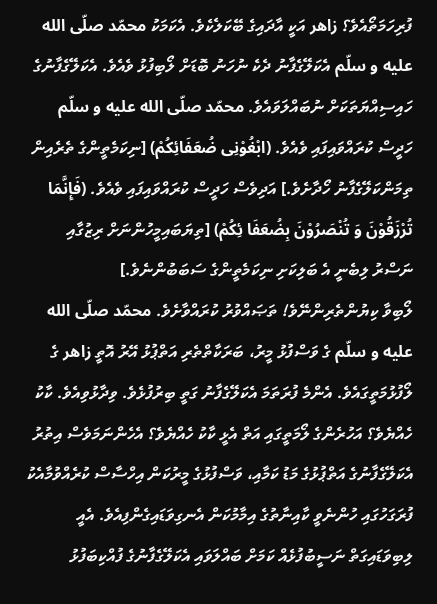ފުރިހަމަތޯއެވެ؟ زاهر އަކީ އާދައިގެ ބޭކަލެކެވެ. އެކަމަކު محمّد صلّى الله عليه و سلّم އެކަލޭގެފާނު ދެކެ ނުހަނު ބޮޑަށް ލޯބިފުޅު ވެއެވެ. އެކަލޭގެފާނުގެ ހައިސިއްޔަތަކަށް ނުބައްލަވައެވެ. محمّد صلّى الله عليه و سلّم ހަދީސް ކުރައްވައިފައި ވެއެވެ. (ابْغُوْنِى ضُعَفَائِكُمْ) [ނިކަމެތީންގެ ތެރެއިން ތިމަންކަލޭގެފާނު ހޯދާށެވެ.] އަދިވެސް ހަދީސް ކުރައްވައިފައި ވެއެވެ. (فَإِنَّمَا تُرْزَقُوْنَ وَ تُنْصَرُوْنَ بِضُعَفَا ئِكُمْ) [ތިޔަބައިމީހުންނަށް ރިޒުގާއި ނަސްރު ލިބެނީ އެ ބަލިކަށި ނިކަމެތީންގެ ސަބަބުންނެވެ.]
ލޯބިވާ ކިޔުންތެރިންނޭވެ! ތަޞައްވުރު ކުރައްވާށެވެ. محمّد صلّى الله عليه و سلّم ގެ ވަސްފުޅު މީރު، ބަރަކާތްތެރި އަތްޕުޅު އޭރު އޮތީ زاهر ގެ ލޯފުޅުމަތީގައެވެ. އެންމެ ފުރަތަމަ އެކަލޭގެފާނު ގަތީ ބިރުފުޅެވެ. ވިދާޅުވިއެވެ. ކާކު ހެއްޔެވެ؟ އަހުރެންގެ ލޯމަތީގައި އަތް އެޅީ ކާކު ހެއްޔެވެ؟ އެހެންނަމަވެސް އިތުރު އެކަލޭގެފާނުގެ އަތްޕުޅުގެ މަޑު ކަމާއި، ވަސްފުޅުގެ މީރުކަން އިހްސާސް ކުރެއްވުމާއެކު ފުރަގަހުގައި ހުންނެވީ ކާއިނާތުގެ އިމާމުކަން އެނގިވަޑައިގެންފިއެވެ. އެއީ ލިބިވަޑައިގަތް ނަސީބުފުޅެއް ކަމަށް ބައްލަވައި އެކަލޭގެފާނުގެ ފުއްކިބަފުޅު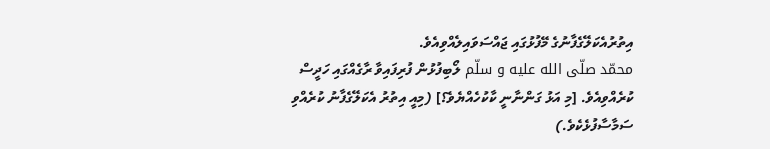އިތުރުއެކަލޭގެފާނުގެ މޭފުޅުގައި ޖައްސަވައިލެއްވިއެވެ.
محمّد صلّى الله عليه و سلّم ލޯބިފުޅުން ފުރިފައިވާ ރާގެއްގައި ހަދީސް ކުރެއްވިއެވެ. [މި އަޅު ގަންނާނީ ކާކުހެއްޔެވެ؟] (މިއީ އިތުރު އެކަލޭގެފާނު ކުރެއްވި ސަމާސާފުޅެކެވެ.)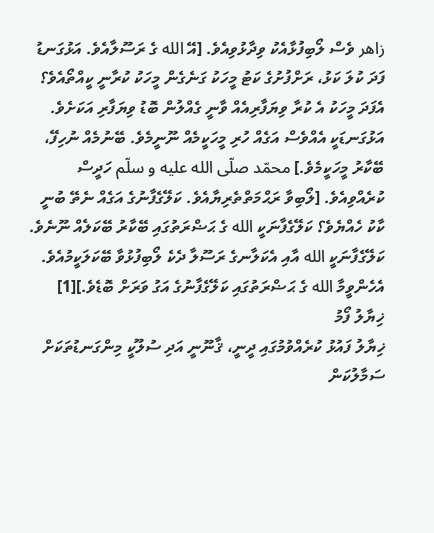زاهر ވެސް ލޯބިފުޅާއެކު ވިދާޅުވިއެވެ. [އޭ الله ގެ ރަސޫލާއެވެ. އަޅުގަނޑު ފަދަ ކުލަ ކަޅު، ރަށްފުށުގެ ކަޓު މީހަކު ގަނެގެން މީހަކު ކުރާނީ ކީއްތޯއެވެ؟ އެފަދަ މީހަކު އެ ކުރާ ވިޔަފާރިއެއް ވާނީ ގެއްލުން ބޮޑު ވިޔަފާރި އަކަށެވެ. އަޅުގަނޑަކީ އެއްވެސް އަގެއް ހުރި މީހަކީމެއް ނޫނީމެވެ. ބޭނުމެއް ނުހިފޭ، ބޭކާރު މީހަކީމެވެ.] محمّد صلّى الله عليه و سلّم ހަދީސް ކުރެއްވިއެވެ. [ލޯބިވާ ރަޙްމަތްތެރިޔާއެވެ. ކަލޭގެފާނުގެ އަގެއް ނެތޭ ބުނީ ކާކު ހެއްޔެވެ؟ ކަލޭގެފާނަކީ الله ގެ ޙަޟްރަތުގައި ބޭކާރު ބޭކަލެއް ނޫނެވެ. ކަލޭގެފާނަކީ الله އާއި އެކަލާނގެ ރަސޫލާ ދެކެ ލޯބިފުޅުވާ ބޭކަލަކީމުއެވެ. އެހެންވީމާ الله ގެ ޙަޟްރަތުގައި ކަލޭގެފާނުގެ އަގު ވަރަށް ބޮޑެވެ.][1]
ޚިޔާލު ފޯމު
ޚިޔާލު ފައުޅު ކުރެއްވުމުގައި ދީނީ، ޤާނޫނީ އަދި ސުލޫކީ މިންގަނޑުތަކަށް ސަމާލުކަން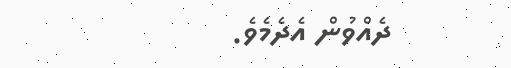ދެއްވުން އެދެމެވެ.